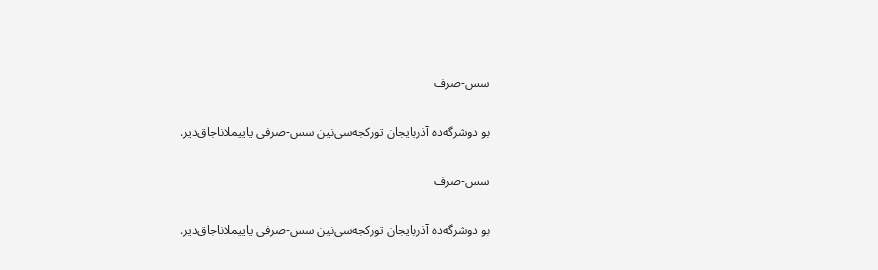سس-صرف

بو دوشرگه‌ده آذربایجان تورکجه‌سی‌نین سس-صرفی یاییملاناجاق‌دیر.

سس-صرف

بو دوشرگه‌ده آذربایجان تورکجه‌سی‌نین سس-صرفی یاییملاناجاق‌دیر.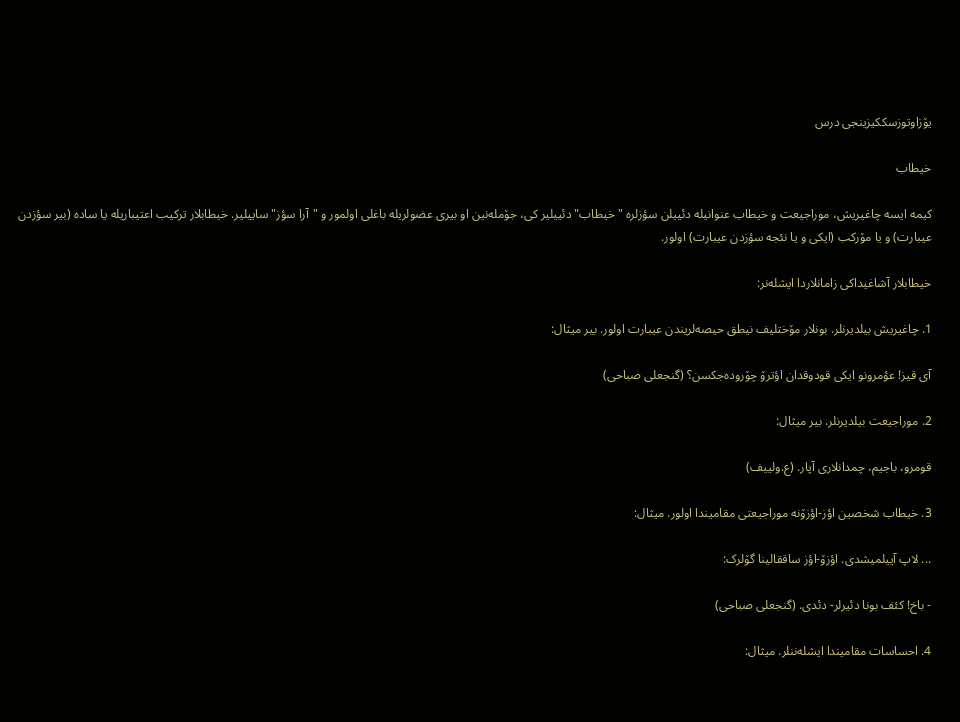یۆز‌اوتوزسککیزینجی درس

خیطاب

کیمه ایسه چاغیریش، موراجیعت و خیطاب عنوانیله دئییلن سؤزلره "خیطاب" دئییلیر کى، جۆمله‌نین او بیرى عضولریله باغلى اولمور و "آرا سؤز" ساییلیر. خیطابلار ترکیب اعتیباریله یا ساده (بیر سؤزدن عیبارت) و یا مۆرکب (ایکى و یا نئجه سؤزدن عیبارت) اولور.

خیطابلار آشاغیداکى زامانلاردا ایشله‌نر:

1. چاغیریش بیلدیرنلر. بونلار مۆختلیف نیطق حیصه‌لریندن عیبارت اولور. بیر میثال:

آى قیز! عؤمرونو ایکى قودوقدان اؤترۆ چۆروده‌جکسن؟ (گنجعلى صباحى)

2. موراجیعت بیلدیرنلر. بیر میثال:

قومرو، باجیم، چمدانلارى آپار. (ع.ولییف)

3. خیطاب شخصین اؤز-اؤزۆنه موراجیعتى مقامیندا اولور. میثال:

... لاپ آییلمیشدى. اؤزۆ-اؤز ساققالینا گۆلرک:

- باخ! کئف بونا دئیرلر- دئدى. (گنجعلی صباحی)

4. احساسات مقامیندا ایشله‌ننلر. میثال: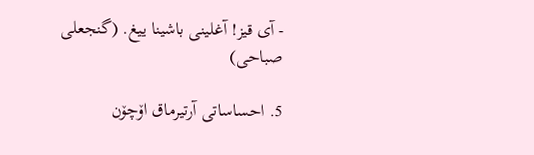- آى قیز! آغلینى باشینا ییغ. (گنجعلی صباحی)

5. احساساتى آرتیرماق اۆچۆن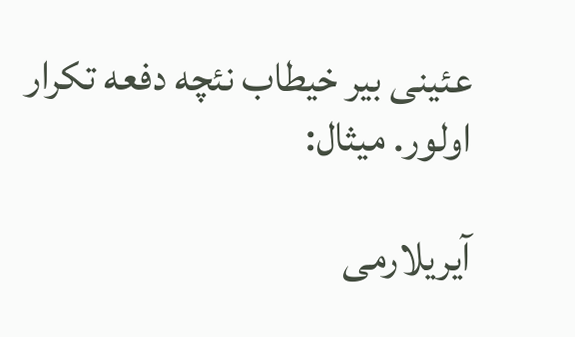عئینى بیر خیطاب نئچه دفعه تکرار اولور. میثال:

آیریلارمى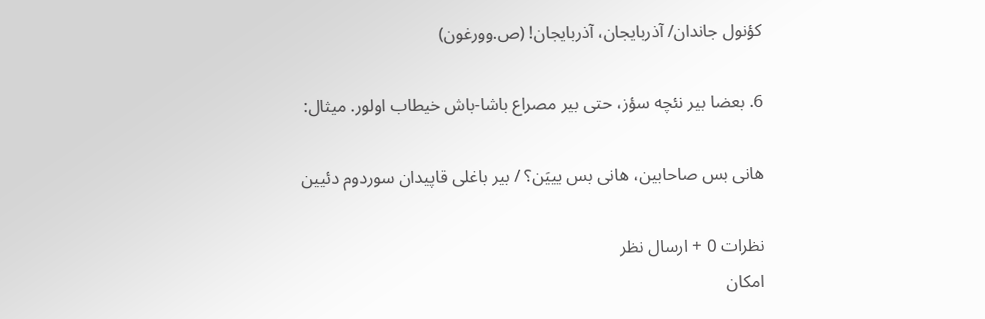کؤنول جاندان/ آذربایجان، آذربایجان! (ص.وورغون)

6. بعضا بیر نئچه سؤز، حتى بیر مصراع باشا-باش خیطاب اولور. میثال:

هانى بس صاحابین، هانى بس یییَن؟ / بیر باغلى قاپیدان سوردوم دئیین

نظرات 0 + ارسال نظر
امکان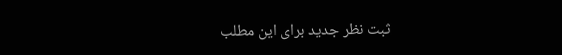ثبت نظر جدید برای این مطلب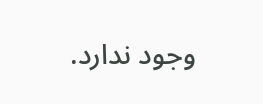وجود ندارد.